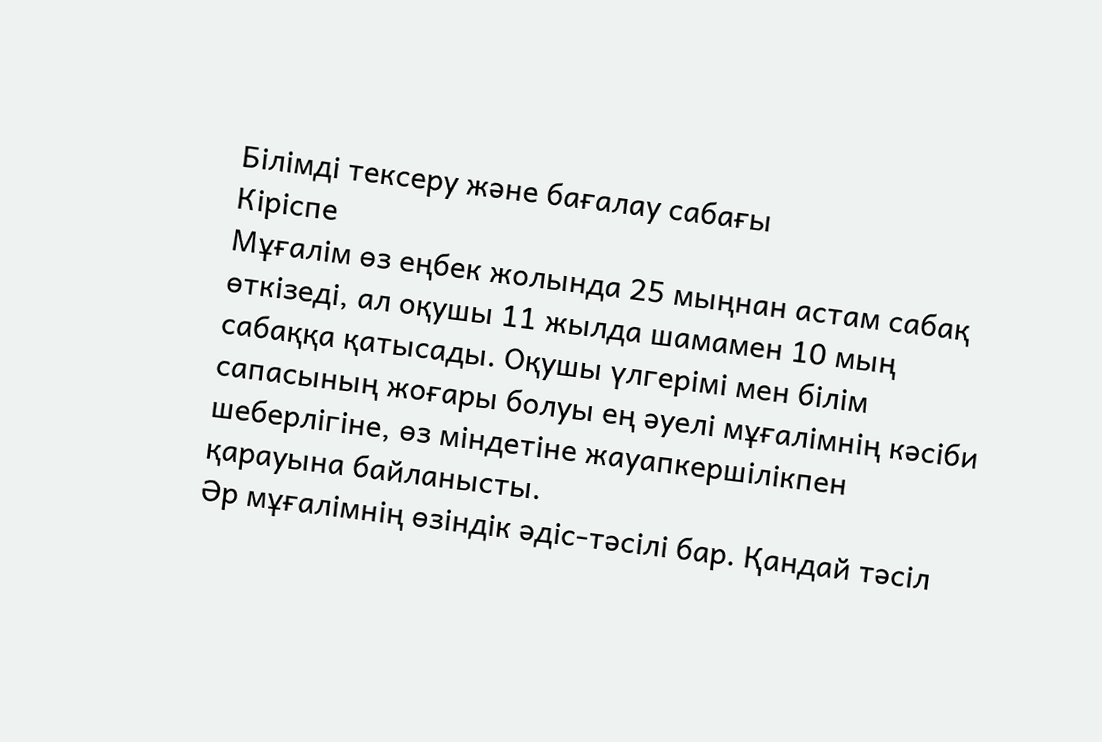Білімді тексеру және бағалау сабағы
Кіріспе
Мұғалім өз еңбек жолында 25 мыңнан астам сабақ өткізеді, ал оқушы 11 жылда шамамен 10 мың сабаққа қатысады. Оқушы үлгерімі мен білім сапасының жоғары болуы ең әуелі мұғалімнің кәсіби шеберлігіне, өз міндетіне жауапкершілікпен қарауына байланысты.
Әр мұғалімнің өзіндік әдіс-тәсілі бар. Қандай тәсіл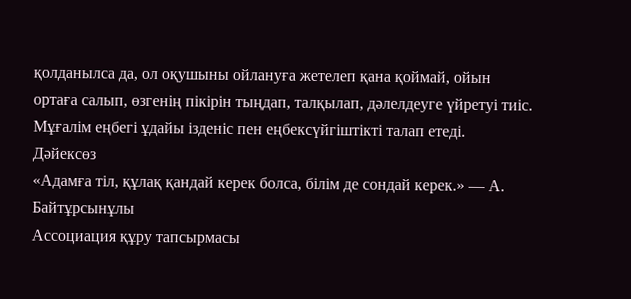қолданылса да, ол оқушыны ойлануға жетелеп қана қоймай, ойын ортаға салып, өзгенің пікірін тыңдап, талқылап, дәлелдеуге үйретуі тиіс. Мұғалім еңбегі ұдайы ізденіс пен еңбексүйгіштікті талап етеді.
Дәйексөз
«Адамға тіл, құлақ қандай керек болса, білім де сондай керек.» — А. Байтұрсынұлы
Ассоциация құру тапсырмасы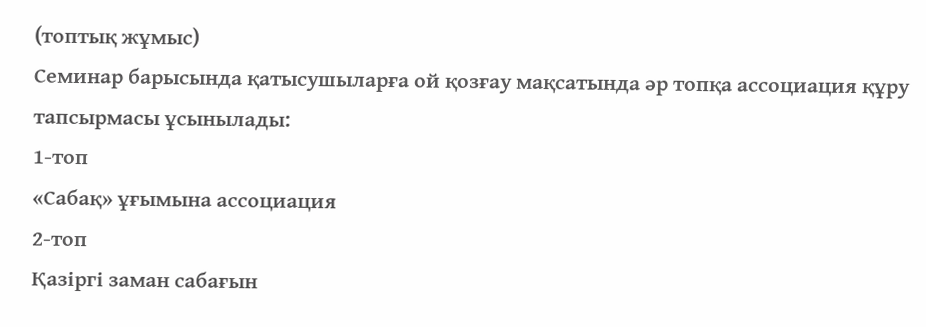(топтық жұмыс)
Семинар барысында қатысушыларға ой қозғау мақсатында әр топқа ассоциация құру тапсырмасы ұсынылады:
1-топ
«Сабақ» ұғымына ассоциация
2-топ
Қазіргі заман сабағын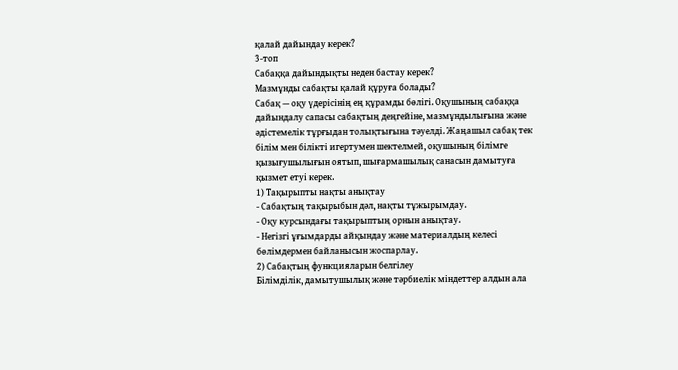қалай дайындау керек?
3-топ
Сабаққа дайындықты неден бастау керек?
Мазмұнды сабақты қалай құруға болады?
Сабақ — оқу үдерісінің ең құрамды бөлігі. Оқушының сабаққа дайындалу сапасы сабақтың деңгейіне, мазмұндылығына және әдістемелік тұрғыдан толықтығына тәуелді. Жаңашыл сабақ тек білім мен білікті игертумен шектелмей, оқушының білімге қызығушылығын оятып, шығармашылық санасын дамытуға қызмет етуі керек.
1) Тақырыпты нақты анықтау
- Сабақтың тақырыбын дәл, нақты тұжырымдау.
- Оқу курсындағы тақырыптың орнын анықтау.
- Негізгі ұғымдарды айқындау және материалдың келесі бөлімдермен байланысын жоспарлау.
2) Сабақтың функцияларын белгілеу
Білімділік, дамытушылық және тәрбиелік міндеттер алдын ала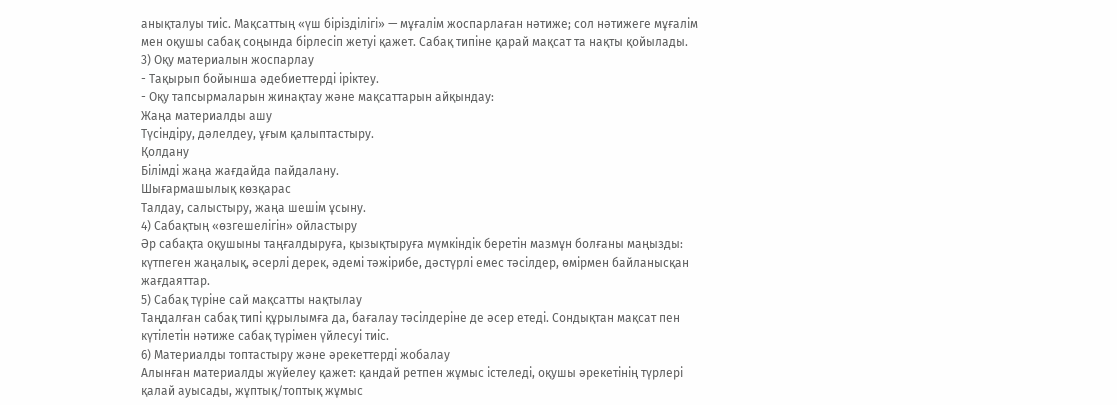анықталуы тиіс. Мақсаттың «үш бірізділігі» — мұғалім жоспарлаған нәтиже; сол нәтижеге мұғалім мен оқушы сабақ соңында бірлесіп жетуі қажет. Сабақ типіне қарай мақсат та нақты қойылады.
3) Оқу материалын жоспарлау
- Тақырып бойынша әдебиеттерді іріктеу.
- Оқу тапсырмаларын жинақтау және мақсаттарын айқындау:
Жаңа материалды ашу
Түсіндіру, дәлелдеу, ұғым қалыптастыру.
Қолдану
Білімді жаңа жағдайда пайдалану.
Шығармашылық көзқарас
Талдау, салыстыру, жаңа шешім ұсыну.
4) Сабақтың «өзгешелігін» ойластыру
Әр сабақта оқушыны таңғалдыруға, қызықтыруға мүмкіндік беретін мазмұн болғаны маңызды: күтпеген жаңалық, әсерлі дерек, әдемі тәжірибе, дәстүрлі емес тәсілдер, өмірмен байланысқан жағдаяттар.
5) Сабақ түріне сай мақсатты нақтылау
Таңдалған сабақ типі құрылымға да, бағалау тәсілдеріне де әсер етеді. Сондықтан мақсат пен күтілетін нәтиже сабақ түрімен үйлесуі тиіс.
6) Материалды топтастыру және әрекеттерді жобалау
Алынған материалды жүйелеу қажет: қандай ретпен жұмыс істеледі, оқушы әрекетінің түрлері қалай ауысады, жұптық/топтық жұмыс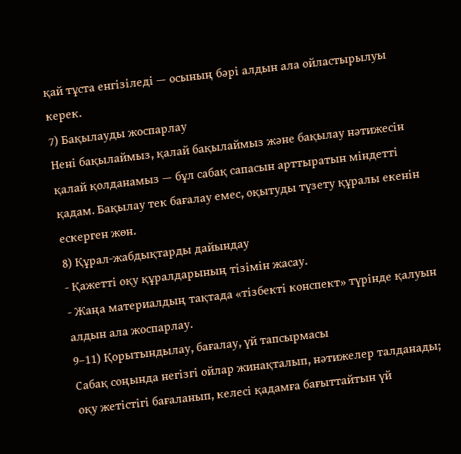қай тұста енгізіледі — осының бәрі алдын ала ойластырылуы керек.
7) Бақылауды жоспарлау
Нені бақылаймыз, қалай бақылаймыз және бақылау нәтижесін қалай қолданамыз — бұл сабақ сапасын арттыратын міндетті қадам. Бақылау тек бағалау емес, оқытуды түзету құралы екенін ескерген жөн.
8) Құрал-жабдықтарды дайындау
- Қажетті оқу құралдарының тізімін жасау.
- Жаңа материалдың тақтада «тізбекті конспект» түрінде қалуын алдын ала жоспарлау.
9–11) Қорытындылау, бағалау, үй тапсырмасы
Сабақ соңында негізгі ойлар жинақталып, нәтижелер талданады; оқу жетістігі бағаланып, келесі қадамға бағыттайтын үй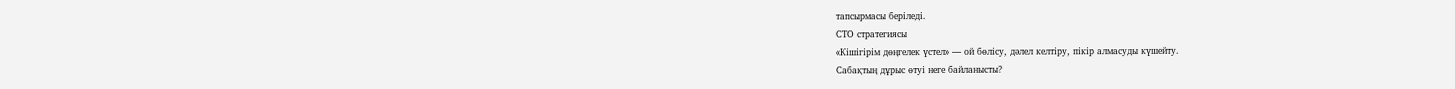тапсырмасы беріледі.
СТО стратегиясы
«Кішігірім дөңгелек үстел» — ой бөлісу, дәлел келтіру, пікір алмасуды күшейту.
Сабақтың дұрыс өтуі неге байланысты?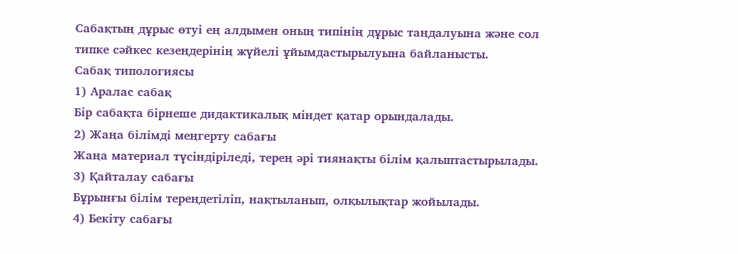Сабақтың дұрыс өтуі ең алдымен оның типінің дұрыс таңдалуына және сол типке сәйкес кезеңдерінің жүйелі ұйымдастырылуына байланысты.
Сабақ типологиясы
1) Аралас сабақ
Бір сабақта бірнеше дидактикалық міндет қатар орындалады.
2) Жаңа білімді меңгерту сабағы
Жаңа материал түсіндіріледі, терең әрі тиянақты білім қалыптастырылады.
3) Қайталау сабағы
Бұрынғы білім тереңдетіліп, нақтыланып, олқылықтар жойылады.
4) Бекіту сабағы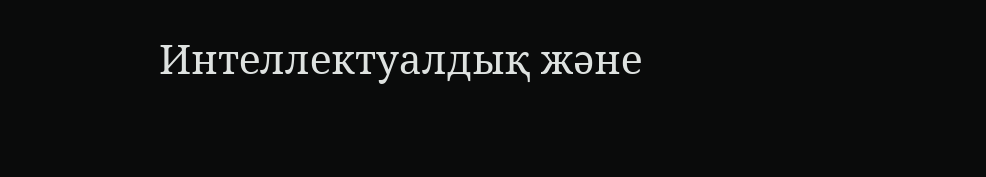Интеллектуалдық және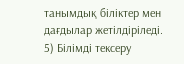танымдық біліктер мен дағдылар жетілдіріледі.
5) Білімді тексеру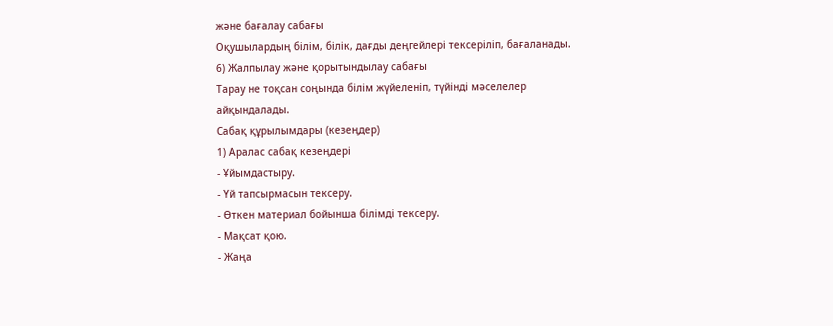және бағалау сабағы
Оқушылардың білім, білік, дағды деңгейлері тексеріліп, бағаланады.
6) Жалпылау және қорытындылау сабағы
Тарау не тоқсан соңында білім жүйеленіп, түйінді мәселелер айқындалады.
Сабақ құрылымдары (кезеңдер)
1) Аралас сабақ кезеңдері
- Ұйымдастыру.
- Үй тапсырмасын тексеру.
- Өткен материал бойынша білімді тексеру.
- Мақсат қою.
- Жаңа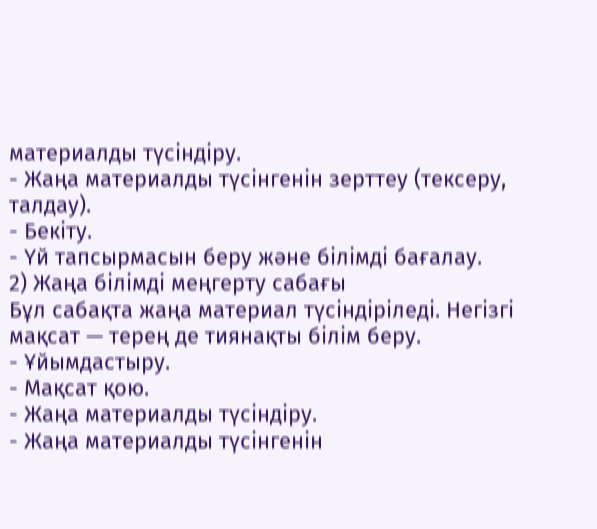материалды түсіндіру.
- Жаңа материалды түсінгенін зерттеу (тексеру, талдау).
- Бекіту.
- Үй тапсырмасын беру және білімді бағалау.
2) Жаңа білімді меңгерту сабағы
Бұл сабақта жаңа материал түсіндіріледі. Негізгі мақсат — терең де тиянақты білім беру.
- Ұйымдастыру.
- Мақсат қою.
- Жаңа материалды түсіндіру.
- Жаңа материалды түсінгенін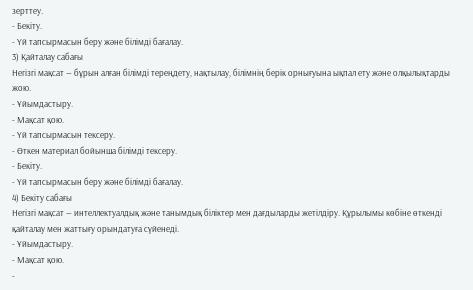зерттеу.
- Бекіту.
- Үй тапсырмасын беру және білімді бағалау.
3) Қайталау сабағы
Негізгі мақсат — бұрын алған білімді тереңдету, нақтылау, білімнің берік орнығуына ықпал ету және олқылықтарды жою.
- Ұйымдастыру.
- Мақсат қою.
- Үй тапсырмасын тексеру.
- Өткен материал бойынша білімді тексеру.
- Бекіту.
- Үй тапсырмасын беру және білімді бағалау.
4) Бекіту сабағы
Негізгі мақсат — интеллектуалдық және танымдық біліктер мен дағдыларды жетілдіру. Құрылымы көбіне өткенді қайталау мен жаттығу орындатуға сүйенеді.
- Ұйымдастыру.
- Мақсат қою.
-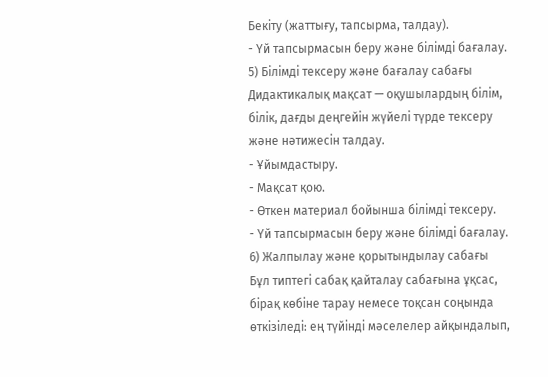Бекіту (жаттығу, тапсырма, талдау).
- Үй тапсырмасын беру және білімді бағалау.
5) Білімді тексеру және бағалау сабағы
Дидактикалық мақсат — оқушылардың білім, білік, дағды деңгейін жүйелі түрде тексеру және нәтижесін талдау.
- Ұйымдастыру.
- Мақсат қою.
- Өткен материал бойынша білімді тексеру.
- Үй тапсырмасын беру және білімді бағалау.
6) Жалпылау және қорытындылау сабағы
Бұл типтегі сабақ қайталау сабағына ұқсас, бірақ көбіне тарау немесе тоқсан соңында өткізіледі: ең түйінді мәселелер айқындалып,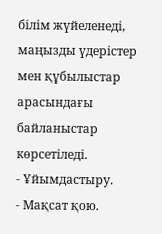білім жүйеленеді, маңызды үдерістер мен құбылыстар арасындағы байланыстар көрсетіледі.
- Ұйымдастыру.
- Мақсат қою.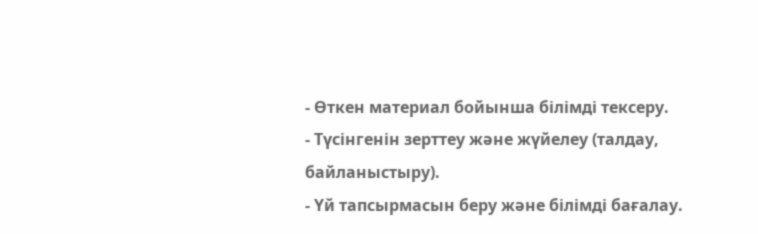- Өткен материал бойынша білімді тексеру.
- Түсінгенін зерттеу және жүйелеу (талдау, байланыстыру).
- Үй тапсырмасын беру және білімді бағалау.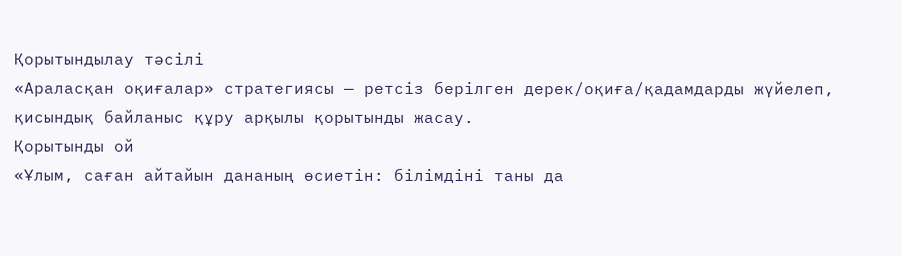Қорытындылау тәсілі
«Араласқан оқиғалар» стратегиясы — ретсіз берілген дерек/оқиға/қадамдарды жүйелеп, қисындық байланыс құру арқылы қорытынды жасау.
Қорытынды ой
«Ұлым, саған айтайын дананың өсиетін: білімдіні таны да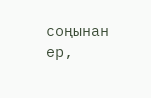соңынан ер,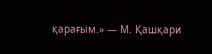қарағым.» — М. Қашқари